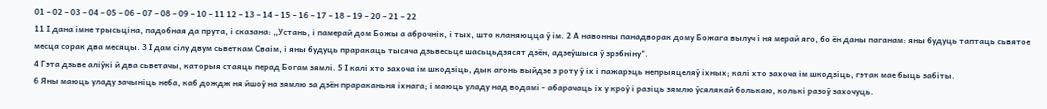01 – 02 – 03 – 04 – 05 – 06 – 07 – 08 – 09 – 10 – 11 12 – 13 – 14 – 15 – 16 – 17 – 18 – 19 – 20 – 21 – 22
11 І дана імне трысьціна, падобная да прута, і сказана: „Устань, і памерай дом Божы а аброчнік, і тых, што кланяюцца ў ім. 2 А навонны панадворак дому Божага вылуч і ня мерай яго, бо ён даны паганам: яны будуць таптаць сьвятое месца сорак два месяцы. 3 I дам сілу двум сьветкам Сваім, і яны будуць праракаць тысяча дзьвесьце шасьцьдзясят дзён, адзеўшыся ў зрэбніну".
4 Гэта дзьве аліўкі й два сьветачы, каторыя стаяць перад Богам зямлі. 5 I калі хто захоча ім шкодзіць, дык агонь выйдзе з роту ў іх і пажарэць непрыяцеляў іхных; калі хто захоча ім шкодзіць, гэтак мае быць забіты.
6 Яны маюць уладу зачыніць неба, каб дождж ня йшоў на зямлю за дзён прараканьня іхнага; і маюць уладу над водамі - абарачаць іх у кроў і разіць зямлю ўсялякай болькаю, колькі разоў захочуць.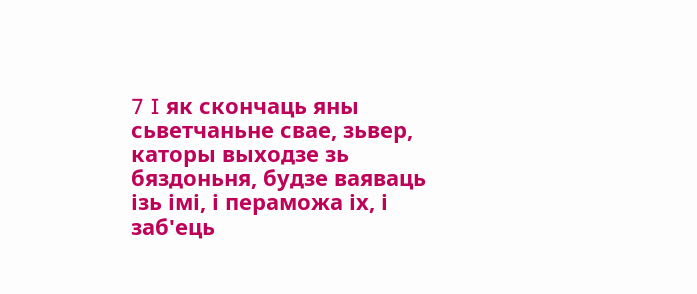7 I як скончаць яны сьветчаньне свае, зьвер, каторы выходзе зь бяздоньня, будзе ваяваць ізь імі, і пераможа іх, і заб'ець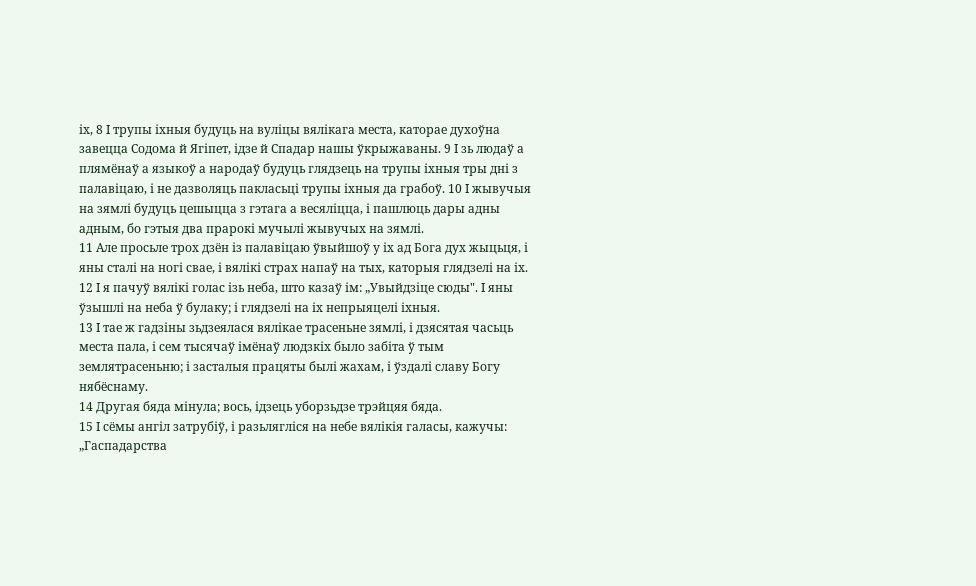іх, 8 I трупы іхныя будуць на вуліцы вялікага места, каторае духоўна завецца Содома й Ягіпет, ідзе й Спадар нашы ўкрыжаваны. 9 I зь людаў а плямёнаў а языкоў а народаў будуць глядзець на трупы іхныя тры дні з палавіцаю, і не дазволяць пакласьці трупы іхныя да грабоў. 10 I жывучыя на зямлі будуць цешыцца з гэтага а весяліцца, і пашлюць дары адны адным, бо гэтыя два прарокі мучылі жывучых на зямлі.
11 Але просьле трох дзён із палавіцаю ўвыйшоў у іх ад Бога дух жыцьця, і яны сталі на ногі свае, і вялікі страх напаў на тых, каторыя глядзелі на іх. 12 I я пачуў вялікі голас ізь неба, што казаў ім: „Увыйдзіце сюды". I яны ўзышлі на неба ў булаку; і глядзелі на іх непрыяцелі іхныя.
13 I тае ж гадзіны зьдзеялася вялікае трасеньне зямлі, і дзясятая часьць места пала, і сем тысячаў імёнаў людзкіх было забіта ў тым землятрасеньню; і засталыя працяты былі жахам, і ўздалі славу Богу нябёснаму.
14 Другая бяда мінула; вось, ідзець уборзьдзе трэйцяя бяда.
15 I сёмы ангіл затрубіў, і разьлягліся на небе вялікія галасы, кажучы: „Гаспадарства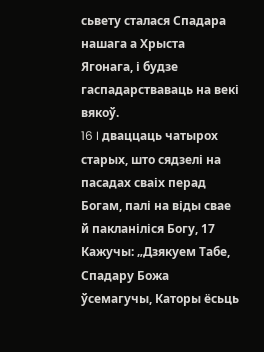сьвету сталася Спадара нашага а Хрыста Ягонага, і будзе гаспадарстваваць на векі вякоў.
16 I дваццаць чатырох старых, што сядзелі на пасадах сваіх перад Богам, палі на віды свае й пакланіліся Богу, 17 Кажучы: „Дзякуем Табе, Спадару Божа ўсемагучы, Каторы ёсьць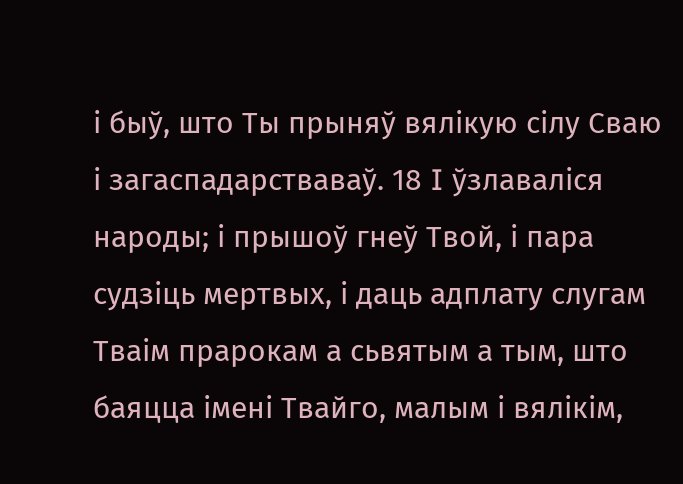і быў, што Ты прыняў вялікую сілу Сваю і загаспадарстваваў. 18 I ўзлаваліся народы; і прышоў гнеў Твой, і пара судзіць мертвых, і даць адплату слугам Тваім прарокам а сьвятым а тым, што баяцца імені Твайго, малым і вялікім,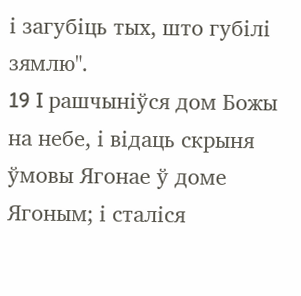і загубіць тых, што губілі зямлю".
19 I рашчыніўся дом Божы на небе, і відаць скрыня ўмовы Ягонае ў доме Ягоным; і сталіся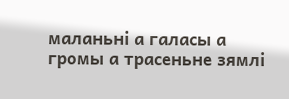маланьні а галасы а громы а трасеньне зямлі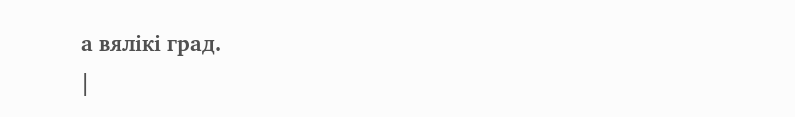а вялікі град.
|